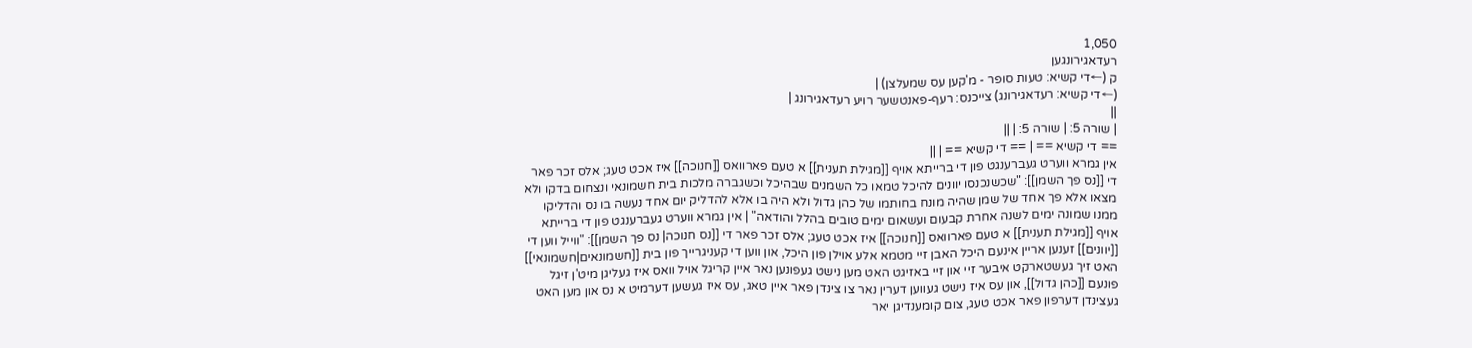1,050
רעדאגירונגען
ק (←די קשיא: טעות סופר - מ'קען עס שמעלצן) |
(←די קשיא: רעדאגירונג) צייכנס: רעף-פאנטשער רויע רעדאגירונג |
||
| שורה 5: | שורה 5: | ||
== די קשיא == | == די קשיא == | ||
אין גמרא ווערט געברענגט פון די ברייתא אויף [[מגילת תענית]] א טעם פארוואס [[חנוכה]] איז אכט טעג; אלס זכר פאר די [[נס פך השמן]]: "שכשנכנסו יוונים להיכל טמאו כל השמנים שבהיכל וכשגברה מלכות בית חשמונאי ונצחום בדקו ולא מצאו אלא פך אחד של שמן שהיה מונח בחותמו של כהן גדול ולא היה בו אלא להדליק יום אחד נעשה בו נס והדליקו ממנו שמונה ימים לשנה אחרת קבעום ועשאום ימים טובים בהלל והודאה" | אין גמרא ווערט געברענגט פון די ברייתא אויף [[מגילת תענית]] א טעם פארוואס [[חנוכה]] איז אכט טעג; אלס זכר פאר די [[נס חנוכה| נס פך השמן]]: "ווייל ווען די [[יוונים]] זענען אריין אינעם היכל האבן זיי מטמא אלע אוילן פון היכל, און ווען די קעניגרייך פון בית [[חשמונאים|חשמונאי]] האט זיך געשטארקט איבער זיי און זיי באזיגט האט מען נישט געפונען נאר איין קריגל אויל וואס איז געליגן מיט'ן זיגל פונעם [[כהן גדול]], און עס איז נישט געווען דערין נאר צו צינדן פאר איין טאג, עס איז געשען דערמיט א נס און מען האט געצינדן דערפון פאר אכט טעג, צום קומענדיגן יאר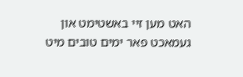האט מען זיי באשטימט און געמאכט פאר ימים טובים מיט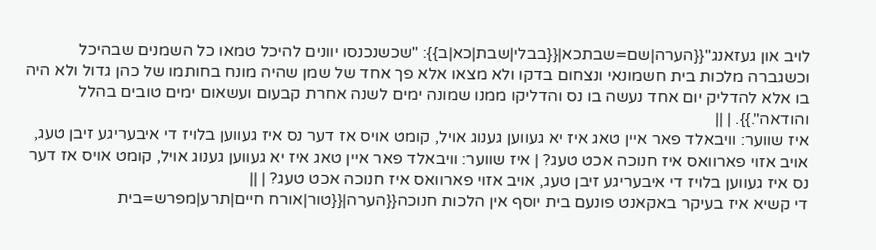לויב און געזאנג"{{הערה|שם=שבתכא|{{בבלי|שבת|כא|ב}}: "שכשנכנסו יוונים להיכל טמאו כל השמנים שבהיכל וכשגברה מלכות בית חשמונאי ונצחום בדקו ולא מצאו אלא פך אחד של שמן שהיה מונח בחותמו של כהן גדול ולא היה בו אלא להדליק יום אחד נעשה בו נס והדליקו ממנו שמונה ימים לשנה אחרת קבעום ועשאום ימים טובים בהלל והודאה".}}. | ||
איז שווער: וויבאלד פאר איין טאג איז יא געווען גענוג אויל, קומט אויס אז דער נס איז געווען בלויז די איבעריגע זיבן טעג, אויב אזוי פארוואס איז חנוכה אכט טעג? | איז שווער: וויבאלד פאר איין טאג איז יא געווען גענוג אויל, קומט אויס אז דער נס איז געווען בלויז די איבעריגע זיבן טעג, אויב אזוי פארוואס איז חנוכה אכט טעג? | ||
די קשיא איז בעיקר באקאנט פונעם בית יוסף אין הלכות חנוכה{{הערה|{{טור|אורח חיים|תרע|מפרש=בית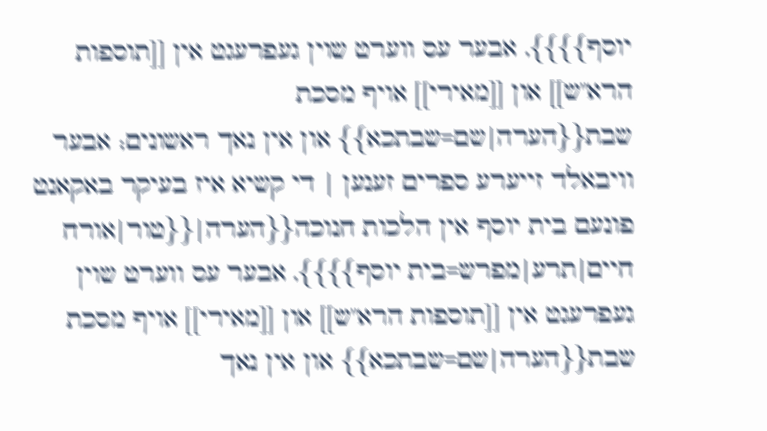יוסף}}}}, אבער עס ווערט שוין געפרעגט אין [[תוספות הרא"ש]] און [[מאירי]] אויף מסכת שבת{{הערה|שם=שבתכא}} און אין נאך ראשונים; אבער וויבאלד זייערע ספרים זענען | די קשיא איז בעיקר באקאנט פונעם בית יוסף אין הלכות חנוכה{{הערה|{{טור|אורח חיים|תרע|מפרש=בית יוסף}}}}, אבער עס ווערט שוין געפרעגט אין [[תוספות הרא"ש]] און [[מאירי]] אויף מסכת שבת{{הערה|שם=שבתכא}} און אין נאך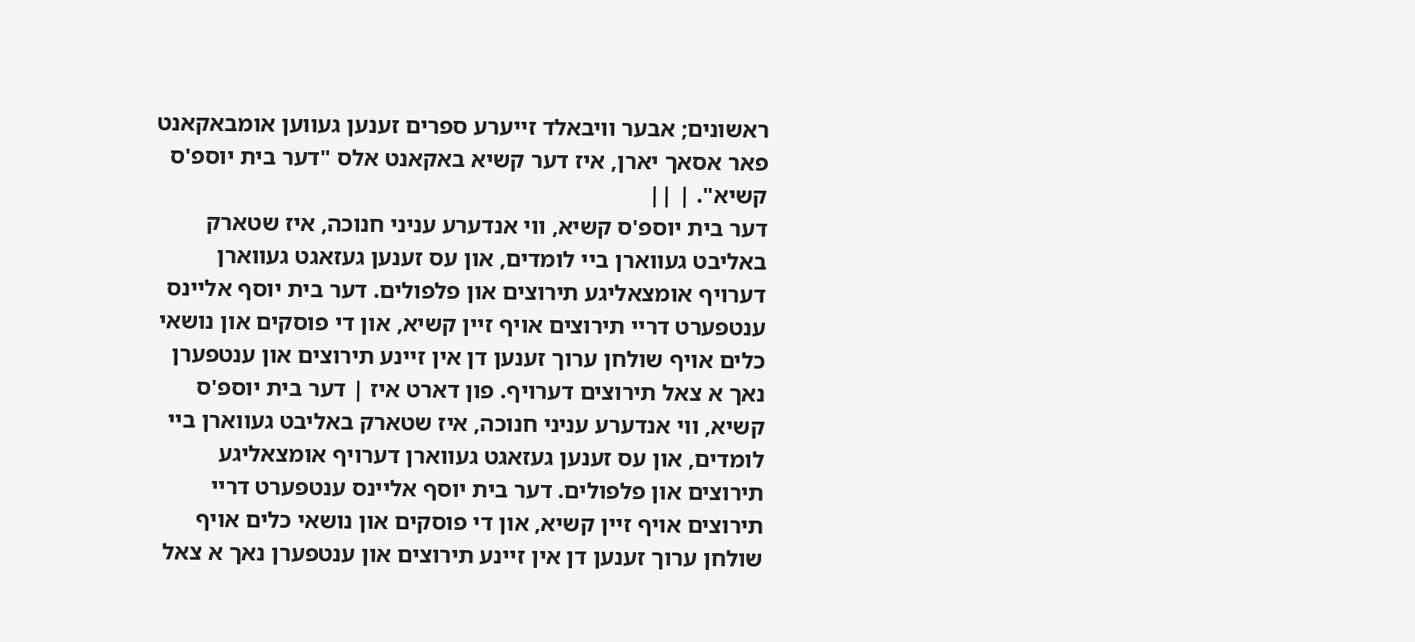ראשונים; אבער וויבאלד זייערע ספרים זענען געווען אומבאקאנט פאר אסאך יארן, איז דער קשיא באקאנט אלס "דער בית יוספ'ס קשיא". | ||
דער בית יוספ'ס קשיא, ווי אנדערע עניני חנוכה, איז שטארק באליבט געווארן ביי לומדים, און עס זענען געזאגט געווארן דערויף אומצאליגע תירוצים און פלפולים. דער בית יוסף אליינס ענטפערט דריי תירוצים אויף זיין קשיא, און די פוסקים און נושאי כלים אויף שולחן ערוך זענען דן אין זיינע תירוצים און ענטפערן נאך א צאל תירוצים דערויף. פון דארט איז | דער בית יוספ'ס קשיא, ווי אנדערע עניני חנוכה, איז שטארק באליבט געווארן ביי לומדים, און עס זענען געזאגט געווארן דערויף אומצאליגע תירוצים און פלפולים. דער בית יוסף אליינס ענטפערט דריי תירוצים אויף זיין קשיא, און די פוסקים און נושאי כלים אויף שולחן ערוך זענען דן אין זיינע תירוצים און ענטפערן נאך א צאל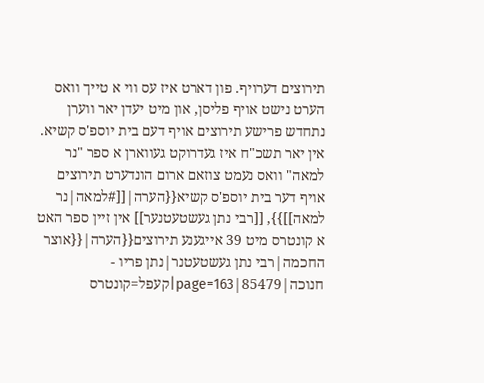תירוצים דערויף. פון דארט איז עס ווי א טייך וואס הערט נישט אויף פליסן, און מיט יעדן יאר ווערן נתחדש פרישע תירוצים אויף דעם בית יוספ'ס קשיא. אין יאר תשכ"ח איז געדרוקט געווארן א ספר "נר למאה" וואס נעמט צוזאם ארום הונדערט תירוצים אויף דער בית יוספ'ס קשיא{{הערה|[[#למאה|נר למאה]]}}, [[רבי נתן געשטעטנער]] אין זיין ספר האט א קונטרס מיט 39 אייגענע תירוצים{{הערה|{{אוצר החכמה|רבי נתן געשטעטנר|נתן פריו - חנוכה|85479|page=163|קעפל=קונטרס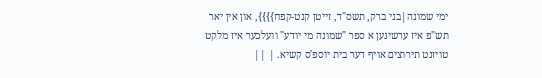ימי שמונה|בני ברק, תשס"ד, זייטן קנט-קפח}}}}, און אין יאר תש"פ איז ערשינען א ספר "שמונה מי יודע" וועלכער איז מלקט טויזנט תירוצים אויף דער בית יוספ'ס קשיא. | ||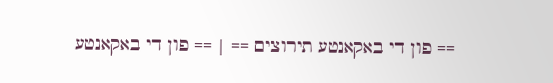== פון די באקאנטע תירוצים == | == פון די באקאנטע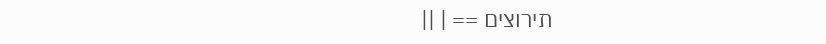תירוצים == | ||